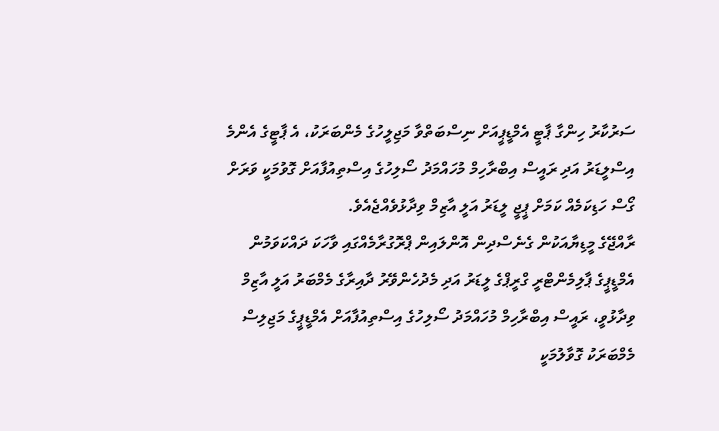ސަރުކާރު ހިންގާ ޕާޓީ އެމްޑީޕީއަށް ނިސްބަތްވާ މަޖިލީހުގެ މެންބަރަކު، އެ ޕާޓީގެ އެންމެ އިސްލީޑަރު އަދި ރައީސް އިބްރާހިމް މުހައްމަދު ސޯލިހުގެ އިސްތިއުފާއަށް ގޮވުމަކީ ވަރަށް ގޯސް ހަޑިކަމެއް ކަމަށް ޕީޖީ ލީޑަރު އަލީ އާޒިމް ވިދާޅުވެއްޖެއެވެ.
ރާއްޖޭގެ މީޑިޔާއަކުން ގެނެސްދިން އޮންލައިން ޕްރޮގުރާމެއްގައި ވާހަކަ ދައްކަވަމުން އެމްޑީޕީގެ ޕާލިމެންޓްރީ ގްރީޕްގެ ލީޑަރު އަދި މެދުހެންވޭރު ދާއިރާގެ މެމްބަރު އަލީ އާޒިމް ވިދާޅުވީ، ރައީސް އިބްރާހިމް މުހައްމަދު ސޯލިހުގެ އިސްތިއުފާއަށް އެމްޑީޕީގެ މަޖިލިސް މެމްބަރަކު ގޮވާލުމަކީ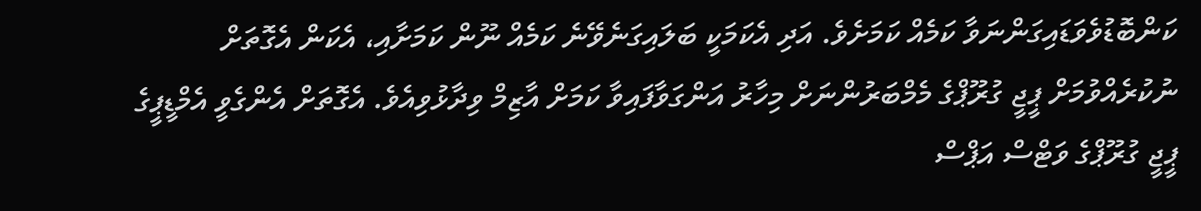ކަންބޮޑުވެވަޑައިގަންނަވާ ކަމެއް ކަމަށެވެ. އަދި އެކަމަކީ ބަލައިގަނެވޭނެ ކަމެއް ނޫން ކަމަށާއި، އެކަން އެގޮތަށް ނުކުރެއްވުމަށް ޕީޖީ ގުރޫޕްގެ މެމްބަރުންނަށް މިހާރު އަންގަވާފައިވާ ކަމަށް އާޒިމް ވިދާޅުވިއެވެ. އެގޮތަށް އެންގެވީ އެމްޑީޕީގެ ޕީޖީ ގުރޫޕްގެ ވަޓްސް އަޕްސް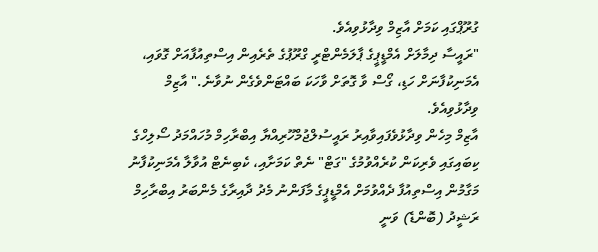ގުރޫޕްގައި ކަމަށް އާޒިމް ވިދާޅުވިއެވެ.
"ރައީސާ ދިމާލަށް އެމްޑީޕީގެ ޕާލަމެންޓްރީ ގްރޫޕުގެ ތެރެއިން އިސްތިއުފާއަށް ގޮވައި، އެމަނިކުފާނަށް ހަޑި، ގޯސް ވާ ގޮތަށް ވާހަކަ ބައްޓަންވެގެން ނުވާނެ." އާޒިމް ވިދާޅުވިއެވެ.
އާޒިމް މިހެން ވިދާޅުވެފައިވާއިރު ރައީސުލްޖުމްހޫރިއްޔާ އިބްރާހިމް މުހައްމަދު ސޯލިހްގެ ކިބައިގައި ވެރިކަން ކުރެއްވުމުގެ "ގަޓް" ނެތް ކަމަށާއި، ކެބިނެޓް އުވާލާ އެމަނިކުފާނު މަގާމުން އިސްތިއުފާ ދެއްވުމަށް އެމްޑީޕީގެ މާފަންނު މެދު ދާއިރާގެ މެންބަރު އިބްރާހިމް ރަޝީދު (ބޮންޑެ) ވަނީ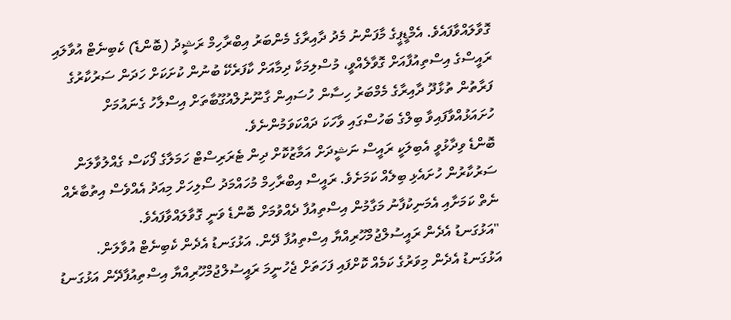ގޮވާލައްވާފައެވެ. އެމްޑީޕީގެ މާފަންނު މެދު ދާއިރާގެ މެންބަރު އިބްރާހިމް ރަޝީދު (ބޮންޑެ) ކެބިނެޓް އުވާލައި ރައީސްގެ އިސްތިއުފާއަށް ގޮވާލެއްވީ، މުސްލިމަކާ ދިމާއަށް ކާފަރެކޭ ބުނުން ކުށަކަށް ހަދަން ސަރުކާރުގެ ފަރާތުން ތުޅާދޫ ދާއިރާގެ މެމްބަރު ހިސާން ހުސައިން ގާނޫނުލްއުގޫބާތަށް އިސްލާހު ގެނައުމަށް ހުށައަޅުއްވާފައިވާ ބިލްގެ ބަހުސްގައި ވާހަކަ ދައްކަވަމުންނެވެ.
ބޮންޑެ ވިދާޅުވީ އެބިލަކީ ރައީސް ނަޝީދަށް އަމާޒުކޮށް ދިން ޓެރަރިސްޓް ހަމަލާގެ ފޯކަސް ގެއްލުވާލަން ސަރުކާރުން ހުށައެޅި ބިލެއް ކަމަށެވެ. ރައީސް އިބްރާހިމް މުހައްމަދު ސޯލިހަށް މިއަދު އެއްވެސް އިތުބާރެއް ނެތް ކަމަށާއި އެމަނިކުފާނު މަގާމުން އިސްތިއުފާ ދެއްވުމަށް ބޮންޑެ ވަނީ ގޮވާލައްވާފައެވެ.
"އަޅުގަނޑު އެދެން ރައީސުލްޖުމްހޫރިއްޔާ އިސްތިއުފާ ދޭން. އަޅުގަނޑު އެދެން ކެބިނެޓް އުވާލަން. އަޅުގަނޑު އެދެން މިވަރުގެ ކަމެއް ކޮށްފައި ފަހަތަށް ޖެހުނީމަ ރައީސުލްޖުމްހޫރިއްޔާ އިސްތިއުފާދޭން އަޅުގަނޑު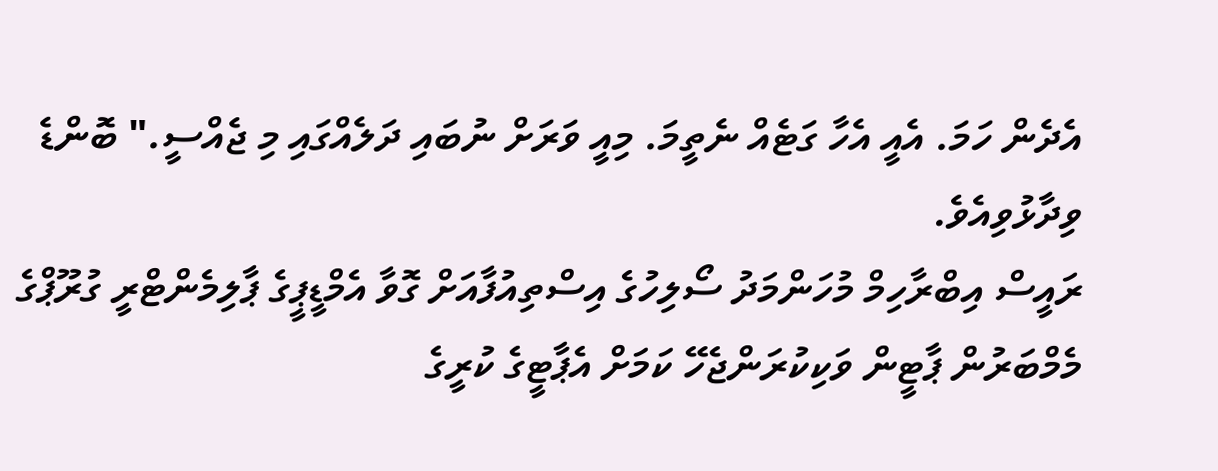އެދެން ހަމަ. އެއީ އެހާ ގަޓެއް ނެތީމަ. މިއީ ވަރަށް ނުބައި ދަލެއްގައި މި ޖެއްސީ." ބޮންޑެ ވިދާޅުވިއެވެ.
ރައީސް އިބްރާހިމް މުހަންމަދު ސޯލިހުގެ އިސްތިއުފާއަށް ގޮވާ އެމްޑީޕީގެ ޕާލިމެންޓްރީ ގުރޫޕްގެ މެމްބަރުން ޕާޓީން ވަކިކުރަންޖެހޭ ކަމަށް އެޕާޓީގެ ކުރީގެ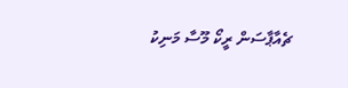ޗެއާޕާސަން ރީކޯ މޫސާ މަނިކު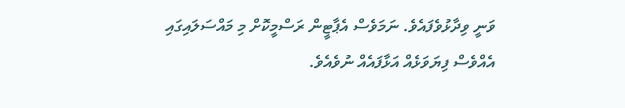ވަނީ ވިދާޅުވެފައެވެ. ނަމަވެސް އެޕާޓީން ރަސްމީކޮށް މި މައްސަލައިގައި އެއްވެސް ފިޔަވަޅެއް އަޅާފައެއް ނުވެއެވެ.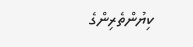ކިޔުންތެރިންގެ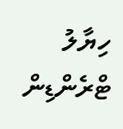ހިޔާލު
ޓްރެންޑިން